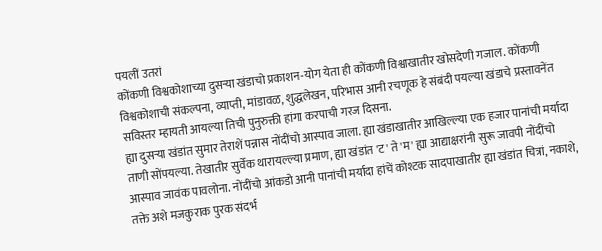पयलीं उतरां
कोंकणी विश्वकोशाच्या दुसऱ्या खंडाचो प्रकाशन-योग येता ही कोंकणी विश्वाखातीर खोसदेणी गजाल. कोंकणी विश्वकोशाची संकल्पना, व्याप्ती, मांडावळ, शुद्धलेखन, परिभास आनी रचणूक हे संबंदी पयल्या खंडाचे प्रस्तावनेंत सविस्तर म्हायती आयल्या तिची पुनुरुक्ती हांगा करपाची गरज दिसना.
ह्या दुसऱ्या खंडांत सुमार तेराशें पन्नास नोंदींचो आस्पाव जाला. ह्या खंडाखातीर आखिल्ल्या एक हजार पानांची मर्यादा ताणी सोंपयल्या. तेखातीर सुर्वेक थारायल्ल्या प्रमाण, ह्या खंडांत 'ट' ते 'म' ह्या आद्याक्षरांनी सुरू जावपी नोंदींचो आस्पाव जावंक पावलोना. नोंदींचो आंकडो आनी पानांची मर्यादा हांचें कोश्टक सादपाखातीर ह्या खंडांत चित्रां, नकाशे, तक्ते अशे मजकुराक पुरक संदर्भ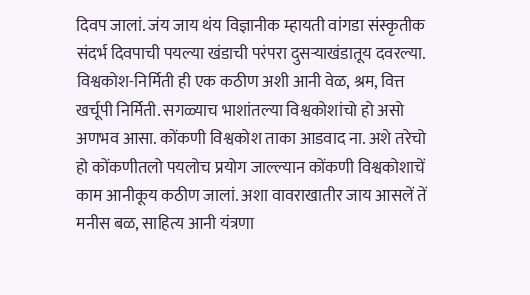दिवप जालां. जंय जाय थंय विज्ञानीक म्हायती वांगडा संस्कृतीक संदर्भ दिवपाची पयल्या खंडाची परंपरा दुसऱ्याखंडातूय दवरल्या.
विश्वकोश-निर्मिती ही एक कठीण अशी आनी वेळ, श्रम, वित्त खर्चूपी निर्मिती. सगळ्याच भाशांतल्या विश्वकोशांचो हो असो अणभव आसा. कोंकणी विश्वकोश ताका आडवाद ना. अशे तरेचो हो कोंकणीतलो पयलोच प्रयोग जाल्ल्यान कोंकणी विश्वकोशाचें काम आनीकूय कठीण जालां. अशा वावराखातीर जाय आसलें तें मनीस बळ, साहित्य आनी यंत्रणा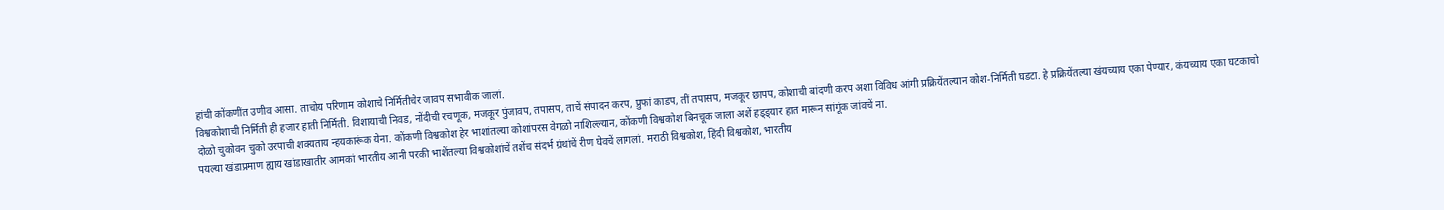हांची कोंकणींत उणीव आसा. ताचोय परिणाम कोशाचे निर्मितीचेर जावप सभावीक जालां.
विश्वकोशाची निर्मिती ही हजार हाती निर्मिती. विशायाची निवड, नोंदीची रचणूक, मजकूर पुंजावप, तपासप, ताचें संपादन करप, प्रुफां काडप, तीं तपासप, मजकूर छापप, कोशाची बांदणी करप अशा विविध आंगी प्रक्रियेंतल्यान कोश-निर्मिती घडटा. हे प्रक्रियेंतल्या खंयच्याय एका पेण्यार, कंयच्याय एका घटकाचो दोळो चुकोवन चुको उरपाची शक्यताय न्हयकारूंक येना. कोंकणी विश्वकोश हेर भाशांतल्या कोशांपरस वेगळो नाशिल्ल्यान, कोंकणी विश्वकोश बिनचूक जाला अशें हड्ड्यार हात मारून सांगूंक जांवचें ना.
पयल्या खंडाप्रमाण ह्याय खांडाखातीर आमकां भारतीय आनी परकी भाशेंतल्या विश्वकोशांचें तशेंच संदर्भ ग्रंथांचें रीण घेवचें लागलां. मराठी विश्वकोश, हिंदी विश्वकोश, भारतीय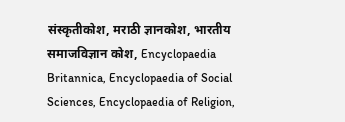संस्कृतीकोश, मराठी ज्ञानकोश, भारतीय समाजविज्ञान कोश, Encyclopaedia Britannica, Encyclopaedia of Social Sciences, Encyclopaedia of Religion,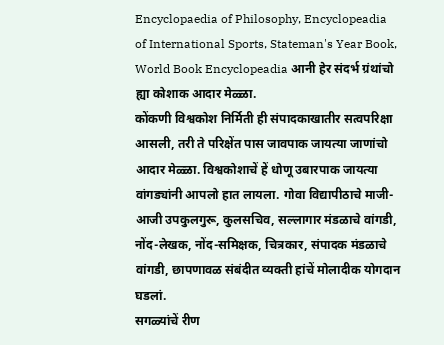Encyclopaedia of Philosophy, Encyclopeadia of International Sports, Stateman's Year Book, World Book Encyclopeadia आनी हेर संदर्भ ग्रंथांचो ह्या कोशाक आदार मेळ्ळा.
कोंकणी विश्वकोश निर्मिती ही संपादकाखातीर सत्वपरिक्षा आसली, तरी ते परिक्षेंत पास जावपाक जायत्या जाणांचो आदार मेळ्ळा. विश्वकोशाचें हें धोणू उबारपाक जायत्या वांगड्यांनी आपलो हात लायला. गोवा विद्यापीठाचे माजी-आजी उपकुलगुरू, कुलसचिव, सल्लागार मंडळाचे वांगडी, नोंद-लेखक, नोंद-समिक्षक, चित्रकार, संपादक मंडळाचे वांगडी, छापणावळ संबंदीत व्यक्ती हांचें मोलादीक योगदान घडलां.
सगळ्यांचें रीण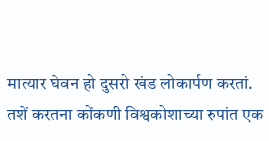मात्यार घेवन हो दुसरो खंड लोकार्पण करतां. तशें करतना कोंकणी विश्वकोशाच्या रुपांत एक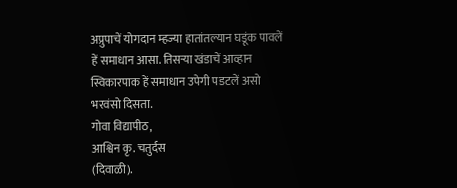अप्रुपाचें योगदान म्हज्या हातांतल्यान घडूंक पावलें हें समाधान आसा. तिसऱ्या खंडाचें आव्हान स्विकारपाक हें समाधान उपेगी पडटलें असो भरवंसो दिसता.
गोवा विद्यापीठ,
आश्विन कृ. चतुर्दस
(दिवाळी).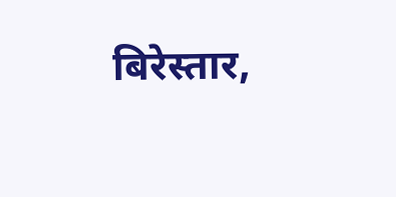बिरेस्तार,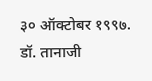३० ऑक्टोबर १९९७.
डॉ. तानाजी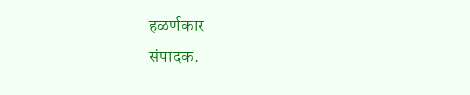हळर्णकार
संपादक.